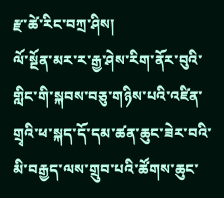རྫ་ཚེ་རིང་བཀྲ་ཤིས།
ལོ་སྔོན་མར་ར་རྒྱ་ཤེས་རིག་ནོར་བུའི་གླིང་གི་སྐབས་བཅུ་གཉིས་པའི་འཛིན་གྲྭའི་ཕ་སྐད་དོ་དམ་ཚན་ཆུང་ཟེར་བའི་མི་བརྒྱད་ལས་གྲུབ་པའི་ཚོགས་ཆུང་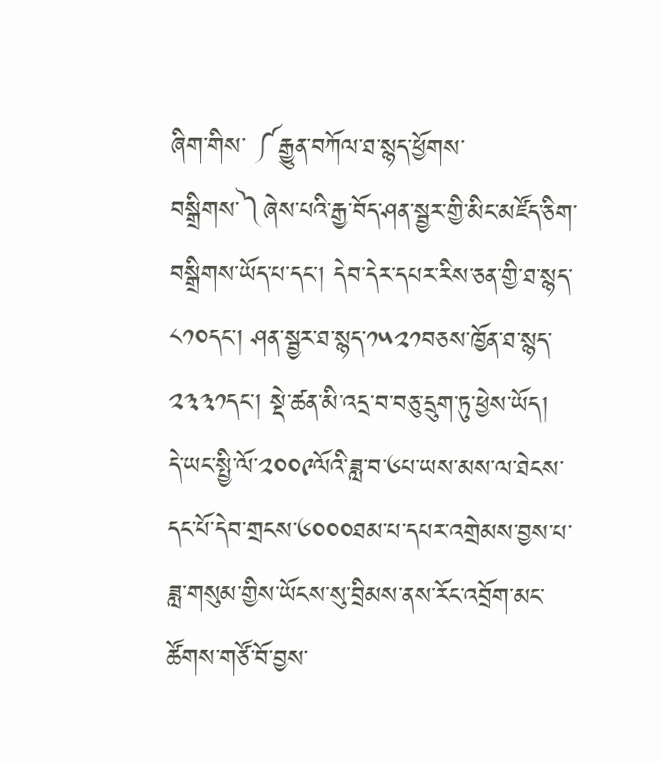ཞིག་གིས་ ༼རྒྱུན་བཀོལ་ཐ་སྙད་ཕྱོགས་བསྒྲིགས་༽ཞེས་པའི་རྒྱ་བོད་ཤན་སྦྱར་གྱི་མིང་མཛོད་ཅིག་བསྒྲིགས་ཡོད་པ་དང་། དེབ་དེར་དཔར་རིས་ཅན་གྱི་ཐ་སྙད་༨༡༠དང་། ཤན་སྦྱར་ཐ་སྙད་༡༥༢༡བཅས་ཁྱོན་ཐ་སྙད་༢༣༣༡དང་། སྡེ་ཚན་མི་འདྲ་བ་བཅུ་དྲུག་ཏུ་ཕྱེས་ཡོད།
དེ་ཡང་སྤྱི་ལོ་༢༠༠༩ལོའི་ཟླ་བ་༦པ་ཡས་མས་ལ་ཐེངས་དང་པོ་དེབ་གྲངས་༦༠༠༠ཐམ་པ་དཔར་འགྲེམས་བྱས་པ་ཟླ་གསུམ་གྱིས་ཡོངས་སུ་བྲིམས་ནས་རོང་འབྲོག་མང་ཚོགས་གཙོ་བོ་བྱས་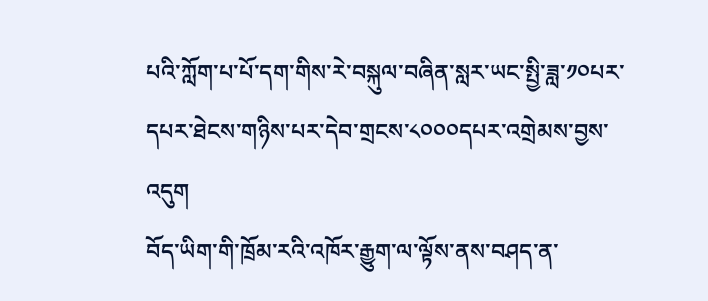པའི་ཀློག་པ་པོ་དག་གིས་རེ་བསྐུལ་བཞིན་སླར་ཡང་སྤྱི་ཟླ་༡༠པར་དཔར་ཐེངས་གཉིས་པར་དེབ་གྲངས་༨༠༠༠དཔར་འགྲེམས་བྱས་འདུག
བོད་ཡིག་གི་ཁྲོམ་རའི་འཁོར་རྒྱུག་ལ་ལྟོས་ནས་བཤད་ན་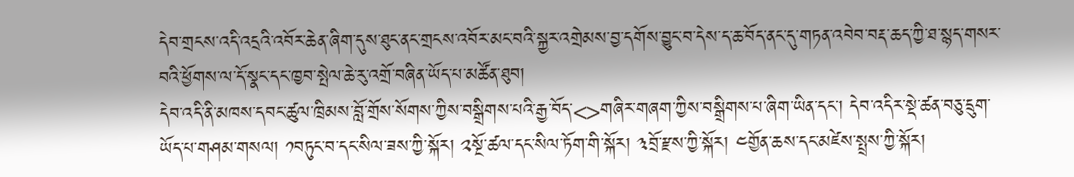དེབ་གྲངས་འདི་འདྲའི་འབོར་ཆེན་ཞིག་དུས་ཐུང་ནང་གྲངས་འབོར་མང་བའི་སྐྱར་འགྲེམས་བྱ་དགོས་བྱུང་བ་དེས་ད་ཆ་བོད་ནང་དུ་གཏན་འབེབ་བརྡ་ཆད་ཀྱི་ཐ་སྙད་གསར་བའི་ཕྱོགས་ལ་དོ་སྣང་དང་ཁྱབ་སྤེལ་ཆེ་རུ་འགྲོ་བཞིན་ཡོད་པ་མཚོན་ཐུབ།
དེབ་འདི་ནི་མཁས་དབང་ཚུལ་ཁྲིམས་བློ་གྲོས་སོགས་ཀྱིས་བསྒྲིགས་པའི་རྒྱ་བོད་<>གཞིར་གཞག་ཀྱིས་བསྒྲིགས་པ་ཞིག་ཡིན་དང་། དེབ་འདིར་སྡེ་ཚན་བཅུ་དྲུག་ཡོད་པ་གཤམ་གསལ། ༡བཏུང་བ་དང་སིལ་ཟས་ཀྱི་སྐོར། ༢སྔོ་ཚལ་དང་སིལ་ཏོག་གི་སྐོར། ༣བྲོ་རྫས་ཀྱི་སྐོར། ༤གྱོན་ཆས་དང་མཛེས་སྤྲས་ཀྱི་སྐོར།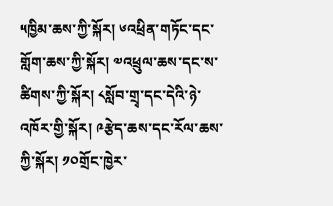༥ཁྱིམ་ཆས་ཀྱི་སྐོར། ༦འཕྲིན་གཏོང་དང་གློག་ཆས་ཀྱི་སྐོར། ༧འཕྲུལ་ཆས་དང་ས་ཚིགས་ཀྱི་སྐོར། ༨སློབ་གྲྭ་དང་དེའི་ཉེ་འཁོར་གྱི་སྐོར། ༩རྩེད་ཆས་དང་རོལ་ཆས་ཀྱི་སྐོར། ༡༠གྲོང་ཁྱེར་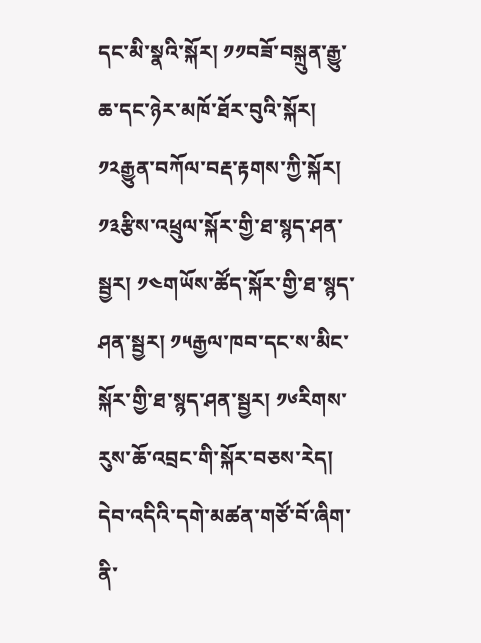དང་མི་སྣའི་སྐོར། ༡༡བཟོ་བསྐྲུན་རྒྱུ་ཆ་དང་ཉེར་མཁོ་ཐོར་བུའི་སྐོར། ༡༢རྒྱུན་བཀོལ་བརྡ་རྟགས་ཀྱི་སྐོར། ༡༣རྩིས་འཕྲུལ་སྐོར་གྱི་ཐ་སྙད་ཤན་སྦྱར། ༡༤གཡོས་ཚོད་སྐོར་གྱི་ཐ་སྙད་ཤན་སྦྱར། ༡༥རྒྱལ་ཁབ་དང་ས་མིང་སྐོར་གྱི་ཐ་སྙད་ཤན་སྦྱར། ༡༦རིགས་རུས་ཆོ་འབྲང་གི་སྐོར་བཅས་རེད།
དེབ་འདིའི་དགེ་མཚན་གཙོ་བོ་ཞིག་ནི་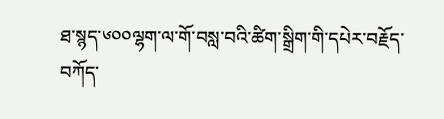ཐ་སྙད་༦༠༠ལྷག་ལ་གོ་བསླ་བའི་ཚིག་སྒྲིག་གི་དཔེར་བརྗོད་བཀོད་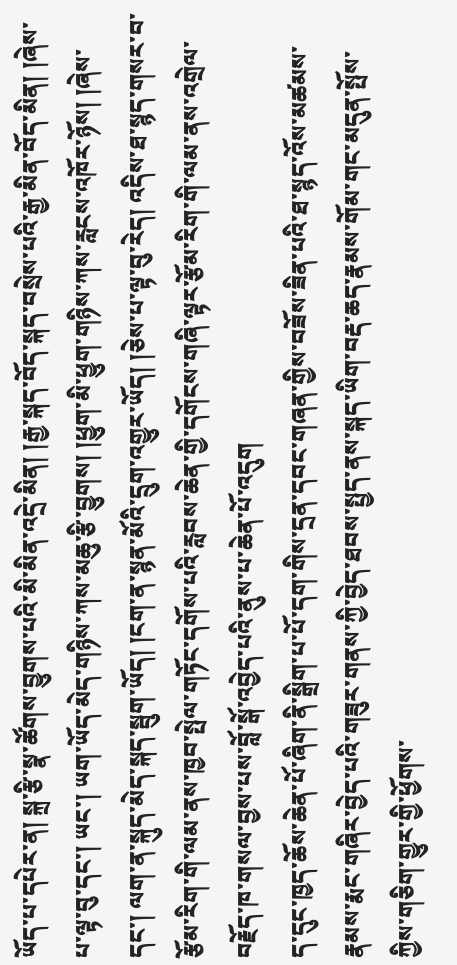ཡོད་པ་དཔེར་ན། སྐྲ་རྩི་སྣ་ཚོགས་བྱུགས་པའི་མི་མིན་འདྲེ་མིན། །རྒྱ་སྐད་བོད་སྐད་བསྲེས་པའི་རྒྱ་མིན་བོད་མིན། །ཞེས་པ་ལྟ་བུ་དང་། ཡང་། ཡག་ཡོད་མེད་གཉིས་ཀས་མཆུ་རྩི་བྱུགས། །ཕྱུག་མི་ཕྱུག་གཉིས་ཀས་རླངས་འཁོར་ཉོས། །ཞེས་དང་། ལག་ན་སྐུད་མེད་སྐད་སྦུག་ཡོད། །ངག་ན་སྙན་མོའི་དྲུག་འགྱུར་ཡོད། །ཅེས་པ་ལྟ་བུ་རེད། འདིས་ཐ་སྙད་གསར་བ་རྩོམ་རིག་གི་ལམ་ནས་ཁྱབ་སྤེལ་གཏོང་དགོས་པའི་རླབས་ཆེན་གྱི་དགོངས་གཞི་ལྟར་རྩོམ་རིག་གི་ལམ་ནས་འགྲེལ་བརྗོད་ཁ་གསལ་བྱས་པས་བློ་སྒོ་འབྱེད་པའི་ནུས་པ་ཆེན་པོ་འདུག
ད་དུང་ཁྱད་ཆོས་ཆེན་པོ་ཞིག་ནི་སྒྲིག་པ་པོ་དག་གིས་དྲན་དབང་གཞན་གྱིས་བཟོས་ཟིན་པའི་ཐ་སྙད་འོས་མཚམས་རྣམས་རྨང་གཞིར་བྱེད་པའི་གཟུར་གནས་ཀྱི་བྱེད་ཐབས་སྤྱད་ནས་སྐད་ཡིག་བརྡ་ཆད་རྣམས་གོམ་གང་མདུན་སྤོས་ཀྱིས་གཅིག་གྱུར་གྱི་ཕྱོགས་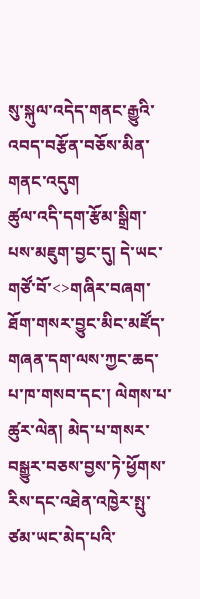སུ་སྐུལ་འདེད་གནང་རྒྱུའི་འབད་བརྩོན་བཅོས་མིན་གནང་འདུག
ཚུལ་འདི་དག་རྩོམ་སྒྲིག་པས་མཇུག་བྱང་དུ། དེ་ཡང་གཙོ་བོ་<>གཞིར་བཞག་ཐོག་གསར་བྱུང་མིང་མཛོད་གཞན་དག་ལས་ཀྱང་ཆད་པ་ཁ་གསབ་དང་། ལེགས་པ་ཚུར་ལེན། མེད་པ་གསར་བསྒྱུར་བཅས་བྱས་ཏེ་ཕྱོགས་རིས་དང་འཐེན་འཁྱེར་སྤུ་ཙམ་ཡང་མེད་པའི་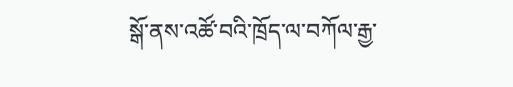སྒོ་ནས་འཚོ་བའི་ཁྲོད་ལ་བཀོལ་རྒྱ་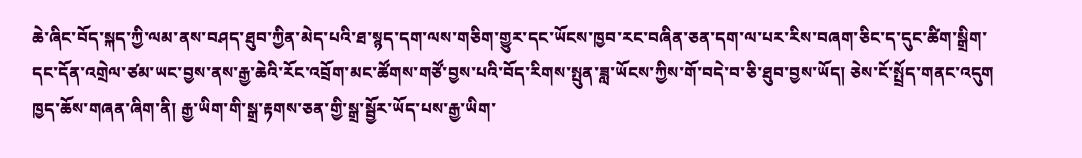ཆེ་ཞིང་བོད་སྐད་ཀྱི་ལམ་ནས་བཤད་ཐུབ་ཀྱིན་མེད་པའི་ཐ་སྙད་དག་ལས་གཅིག་གྱུར་དང་ཡོངས་ཁྱབ་རང་བཞིན་ཅན་དག་ལ་པར་རིས་བཞག་ཅིང་ད་དུང་ཚིག་སྒྲིག་དང་དོན་འགྲེལ་ཙམ་ཡང་བྱས་ནས་རྒྱ་ཆེའི་རོང་འབྲོག་མང་ཚོགས་གཙོ་བྱས་པའི་བོད་རིགས་སྤུན་ཟླ་ཡོངས་ཀྱིས་གོ་བདེ་བ་ཅི་ཐུབ་བྱས་ཡོད། ཅེས་ངོ་སྤྲོད་གནང་འདུག
ཁྱད་ཆོས་གཞན་ཞིག་ནི། རྒྱ་ཡིག་གི་སྒྲ་རྟགས་ཅན་གྱི་སྒྲ་སྦྱོར་ཡོད་པས་རྒྱ་ཡིག་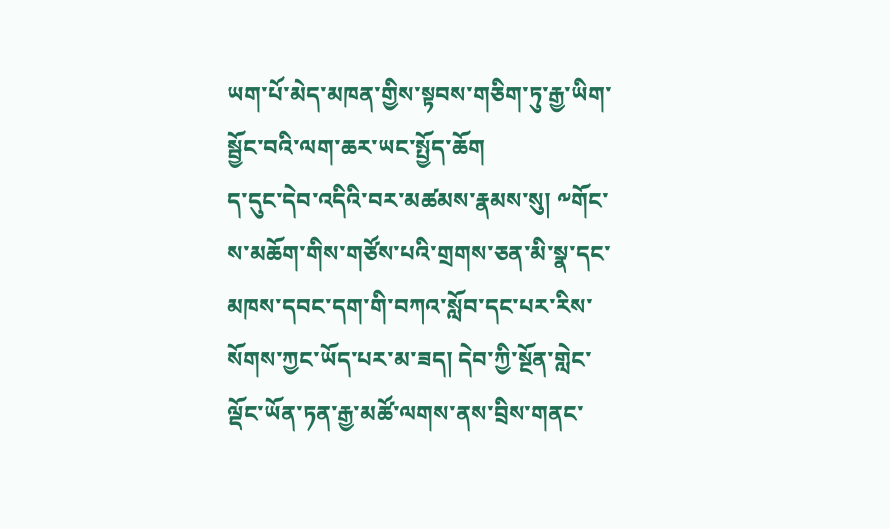ཡག་པོ་མེད་མཁན་གྱིས་སྟབས་གཅིག་ཏུ་རྒྱ་ཡིག་སྦྱོང་བའི་ལག་ཆར་ཡང་སྤྱོད་ཆོག
ད་དུང་དེབ་འདིའི་བར་མཚམས་རྣམས་སུ། ༸གོང་ས་མཆོག་གིས་གཙོས་པའི་གྲགས་ཅན་མི་སྣ་དང་མཁས་དབང་དག་གི་བཀའ་སློབ་དང་པར་རིས་སོགས་ཀྱང་ཡོད་པར་མ་ཟད། དེབ་ཀྱི་སྔོན་གླེང་ལྡོང་ཡོན་ཏན་རྒྱ་མཚོ་ལགས་ནས་བྲིས་གནང་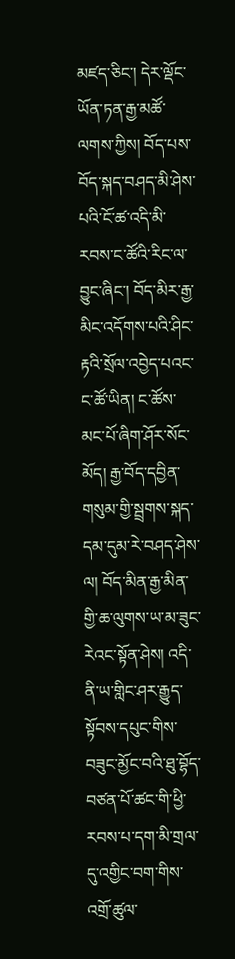མཛད་ཅིང་། དེར་ལྡོང་ཡོན་ཏན་རྒྱ་མཚོ་ལགས་ཀྱིས། བོད་པས་བོད་སྐད་བཤད་མི་ཤེས་པའི་ངོ་ཚ་འདི་མི་རབས་ང་ཚོའི་རིང་ལ་བྱུང་ཞིང་། བོད་མིར་རྒྱ་མིང་འདོགས་པའི་ཤིང་རྟའི་སྲོལ་འབྱེད་པའང་ང་ཚོ་ཡིན། ང་ཚོས་མང་པོ་ཞིག་ཤོར་སོང་མོད། རྒྱ་བོད་དབྱིན་གསུམ་གྱི་སྦྲགས་སྐད་དམ་དུམ་རེ་བཤད་ཤེས་ལ། བོད་མིན་རྒྱ་མིན་གྱི་ཆ་ལུགས་ཡ་མ་ཟུང་རེའང་སྟོན་ཤེས། འདི་ནི་ཡ་གླིང་ཤར་རྒྱུད་སྟོབས་དཔུང་གིས་བཟུང་མྱོང་བའི་ཐུ་བྷོད་བཙན་པོ་ཚང་གི་ཕྱི་རབས་པ་དག་མི་གྲལ་དུ་འགྱིང་བག་གིས་འགྲོ་ཚུལ་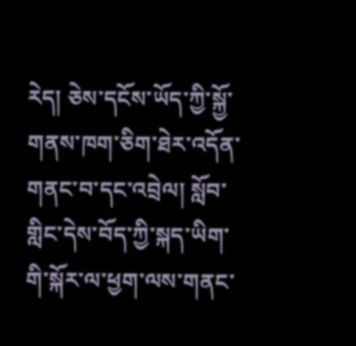རེད། ཅེས་དངོས་ཡོད་ཀྱི་སྐྱོ་གནས་ཁག་ཅིག་ཐེར་འདོན་གནང་བ་དང་འབྲེལ། སློབ་གླིང་དེས་བོད་ཀྱི་སྐད་ཡིག་གི་སྐོར་ལ་ཕྱག་ལས་གནང་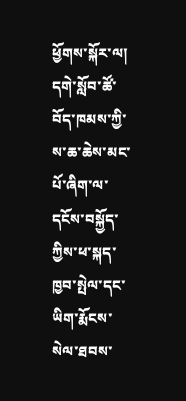ཕྱོགས་སྐོར་ལ། དགེ་སློབ་ཚོ་བོད་ཁམས་ཀྱི་ས་ཆ་ཆེས་མང་པོ་ཞིག་ལ་དངོས་བསྐྱོད་ཀྱིས་ཕ་སྐད་ཁྱབ་སྤེལ་དང་ཡིག་རྨོངས་སེལ་ཐབས་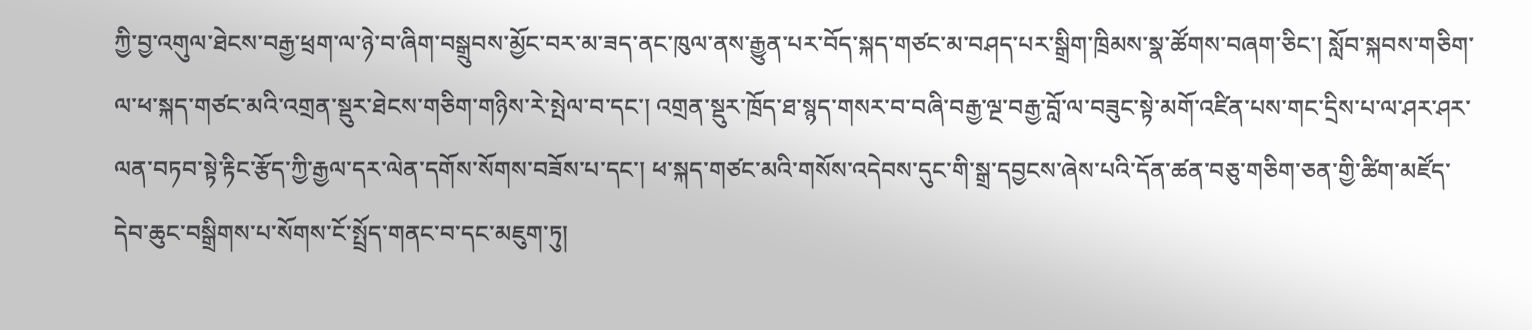ཀྱི་བྱ་འགུལ་ཐེངས་བརྒྱ་ཕྲག་ལ་ཉེ་བ་ཞིག་བསྒྲུབས་མྱོང་བར་མ་ཟད་ནང་ཁུལ་ནས་རྒྱུན་པར་བོད་སྐད་གཙང་མ་བཤད་པར་སྒྲིག་ཁྲིམས་སྣ་ཚོགས་བཞག་ཅིང་། སློབ་སྐབས་གཅིག་ལ་ཕ་སྐད་གཙང་མའི་འགྲན་སྡུར་ཐེངས་གཅིག་གཉིས་རེ་སྤེལ་བ་དང་། འགྲན་སྡུར་ཁྲོད་ཐ་སྙད་གསར་བ་བཞི་བརྒྱ་ལྔ་བརྒྱ་བློ་ལ་བཟུང་སྟེ་མགོ་འཛིན་པས་གང་དྲིས་པ་ལ་ཤར་ཤར་ལན་བཏབ་སྟེ་རྟིང་རྩོད་ཀྱི་རྒྱལ་དར་ལེན་དགོས་སོགས་བཟོས་པ་དང་། ཕ་སྐད་གཙང་མའི་གསོས་འདེབས་དུང་གི་སྒྲ་དབྱངས་ཞེས་པའི་དོན་ཚན་བཅུ་གཅིག་ཅན་གྱི་ཚིག་མཛོད་དེབ་ཆུང་བསྒྲིགས་པ་སོགས་ངོ་སྤྲོད་གནང་བ་དང་མཇུག་ཏུ།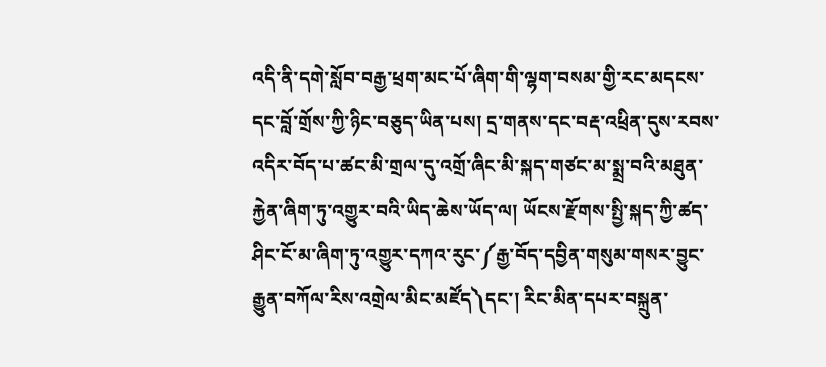འདི་ནི་དགེ་སློབ་བརྒྱ་ཕྲག་མང་པོ་ཞིག་གི་ལྷག་བསམ་གྱི་རང་མདངས་དང་བློ་གྲོས་ཀྱི་ཉིང་བཅུད་ཡིན་པས། དྲ་གནས་དང་བརྡ་འཕྲིན་དུས་རབས་འདིར་བོད་པ་ཚང་མི་གྲལ་དུ་འགྲོ་ཞིང་མི་སྐད་གཙང་མ་སྨྲ་བའི་མཐུན་རྐྱེན་ཞིག་ཏུ་འགྱུར་བའི་ཡིད་ཆེས་ཡོད་ལ། ཡོངས་རྫོགས་སྤྱི་སྐད་ཀྱི་ཚད་ཤིང་ངོ་མ་ཞིག་ཏུ་འགྱུར་དཀའ་རུང་༼རྒྱ་བོད་དབྱིན་གསུམ་གསར་བྱུང་རྒྱུན་བཀོལ་རིས་འགྲེལ་མིང་མཛོད༽དང་། རིང་མིན་དཔར་བསྐྲུན་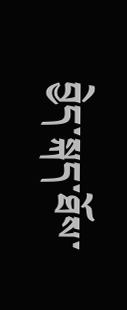བྱེད་སྐད་ཐོས་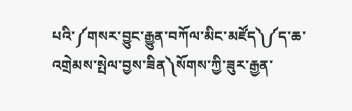པའི་༼གསར་བྱུང་རྒྱུན་བཀོལ་མིང་མཛོད༽༼ད་ཆ་འགྲེམས་སྤེལ་བྱས་ཟིན༽སོགས་ཀྱི་ཟུར་རྒྱན་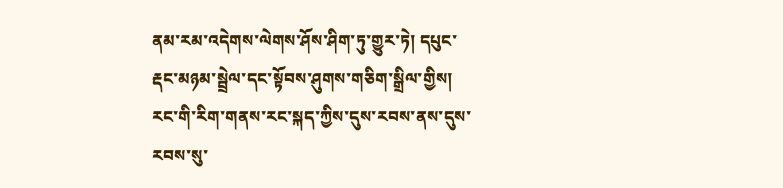ནམ་རམ་འདེགས་ལེགས་ཤོས་ཤིག་ཏུ་གྱུར་ཏེ། དཔུང་རྡང་མཉམ་སྦྲེལ་དང་སྟོབས་ཤུགས་གཅིག་སྒྲིལ་གྱིས། རང་གི་རིག་གནས་རང་སྐད་ཀྱིས་དུས་རབས་ནས་དུས་རབས་སུ་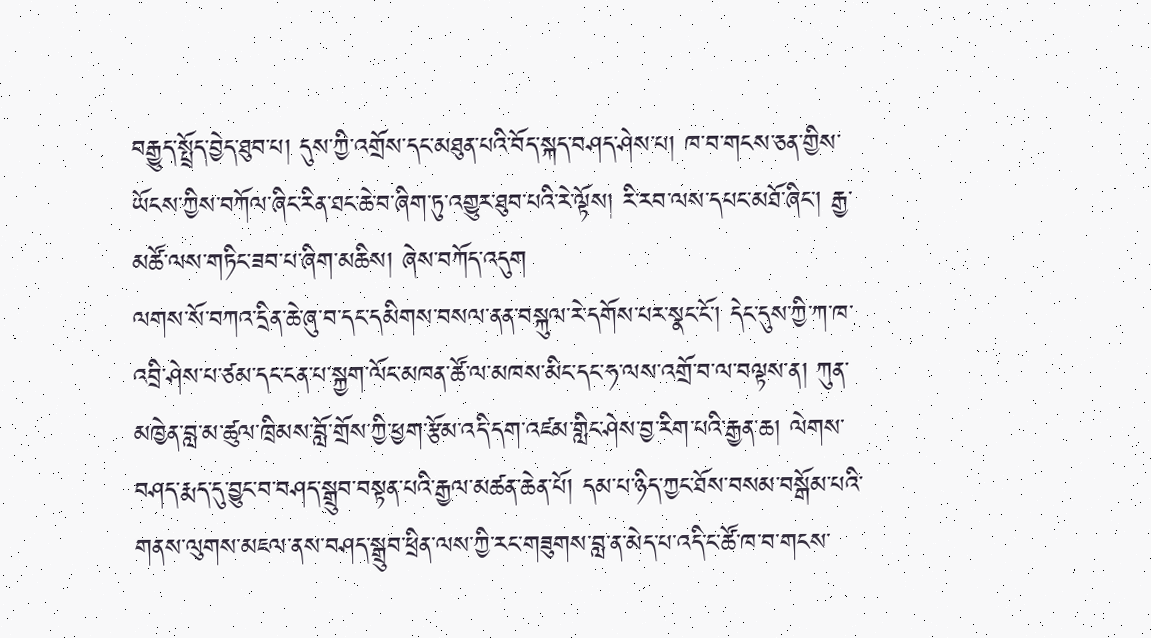བརྒྱུད་སྤྲོད་བྱེད་ཐུབ་པ། དུས་ཀྱི་འགྲོས་དང་མཐུན་པའི་བོད་སྐད་བཤད་ཤེས་པ། ཁ་བ་གངས་ཅན་གྱིས་ཡོངས་ཀྱིས་བཀོལ་ཞིང་རིན་ཐང་ཆེ་བ་ཞིག་ཏུ་འགྱུར་ཐུབ་པའི་རེ་ལྟོས། རི་རབ་ལས་དཔང་མཐོ་ཞིང་། རྒྱ་མཚོ་ལས་གཏིང་ཟབ་པ་ཞིག་མཆིས། ཞེས་བཀོད་འདུག
ལགས་སོ་བཀའ་དྲིན་ཆེ་ཞུ་བ་དང་དམིགས་བསལ་ནན་བསྐུལ་རེ་དགོས་པར་སྣང་ངོ་། དེང་དུས་ཀྱི་ཀ་ཁ་འབྲི་ཤེས་པ་ཙམ་དང་ངན་པ་སྐྱག་ལོང་མཁན་ཚོ་ལ་མཁས་མིང་དང་ཧ་ལས་འགྲོ་བ་ལ་བལྟས་ན། ཀུན་མཁྱེན་བླ་མ་ཚུལ་ཁྲིམས་བློ་གྲོས་ཀྱི་ཕྱག་རྩོམ་འདི་དག་འཛམ་གླིང་ཤེས་བྱ་རིག་པའི་རྒྱན་ཆ། ལེགས་བཤད་རྨད་དུ་བྱུང་བ་བཤད་སྒྲུབ་བསྟན་པའི་རྒྱལ་མཚན་ཆེན་པོ། དམ་པ་ཉིད་ཀྱང་ཐོས་བསམ་བསྒོམ་པའི་གནས་ལུགས་མཇལ་ནས་བཤད་སྒྲུབ་ཕྲིན་ལས་ཀྱི་རང་གཟུགས་བླ་ན་མེད་པ་འདི་ང་ཚོ་ཁ་བ་གངས་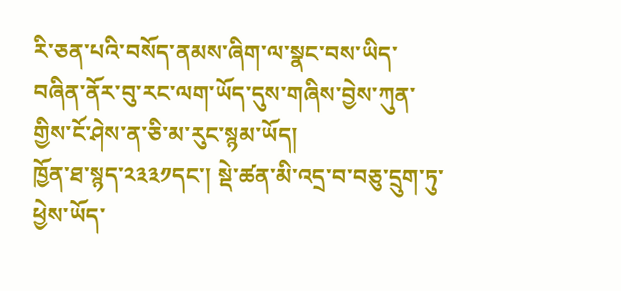རི་ཅན་པའི་བསོད་ནམས་ཞིག་ལ་སྣང་བས་ཡིད་བཞིན་ནོར་བུ་རང་ལག་ཡོད་དུས་གཞིས་བྱེས་ཀུན་གྱིས་ངོ་ཤེས་ན་ཅི་མ་རུང་སྙམ་ཡོད།
ཁྱོན་ཐ་སྙད་༢༣༣༡དང་། སྡེ་ཚན་མི་འདྲ་བ་བཅུ་དྲུག་ཏུ་ཕྱེས་ཡོད་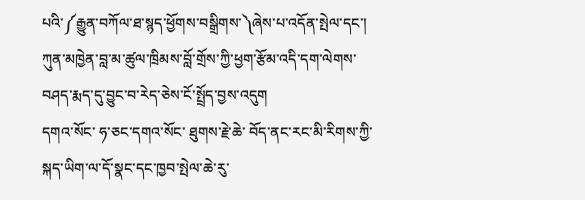པའི་༼རྒྱུན་བཀོལ་ཐ་སྙད་ཕྱོགས་བསྒྲིགས་༽ཞེས་པ་འདོན་སྤེལ་དང་། ཀུན་མཁྱེན་བླ་མ་ཚུལ་ཁྲིམས་བློ་གྲོས་ཀྱི་ཕྱག་རྩོམ་འདི་དག་ལེགས་བཤད་རྨད་དུ་བྱུང་བ་རེད་ཅེས་ངོ་སྤྲོད་བྱས་འདུག
དགའ་སོང་ ཧ་ཅང་དགའ་སོང་ ཐུགས་རྗེ་ཆེ་ བོད་ནང་རང་མི་རིགས་ཀྱི་སྐད་ཡིག་ལ་དོ་སྣང་དང་ཁྱབ་སྤེལ་ཆེ་རུ་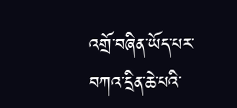འགྲོ་བཞིན་ཡོད་པར་བཀའ་དྲིན་ཆེ་པའི་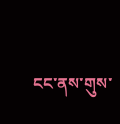ངང་ནས་གུས་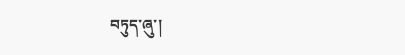བཏུད་ཞུ་།